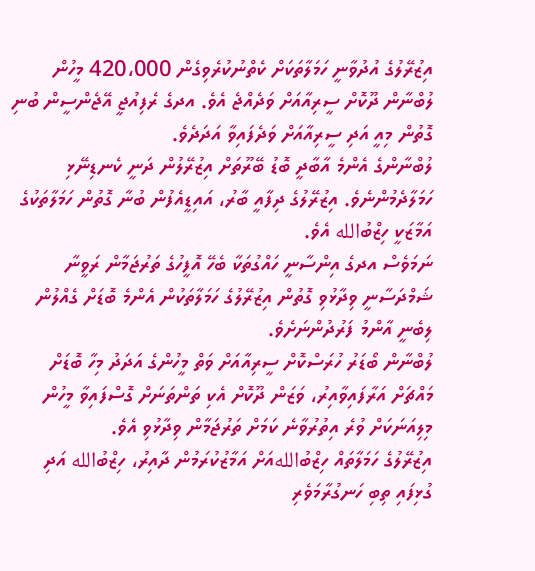އިޒުރޭލުގެ އުދުވާނީ ހަމަލާތަކަށް ކެތްނުކުރެވިގެން 420،000 މީހުން ލުބްނާން ދޫކޮށް ސީރިއާއަށް ވަދެއްޖެ އެވެ. އދގެ ރެފިއުޖީ އޭޖެންސީން ބުނި ގޮތުން މިއީ އަދި ސީރިއާއަށް ވަދެފައިވާ އަދަދެވެ.
ލުބްނާންގެ އެންމެ އާބާދީ ބޮޑު ބޭރޫތަށް އިޒުރޭލުން ދަނީ ކެނޑިނޭޅި ހަމަލާދެމުންނެވެ. އިޒުރޭލުގެ ދިފާއީ ބާރު، އައިޑީއެފުން ބުނާ ގޮތުން ހަމަލާތަކުގެ އަމާޒަކީ ހިޒްބުالله އެވެ.
ނަމަވެސް އދގެ އިންސާނީ ހައްގުތަކާ ބެހޭ އޮފީހުގެ ތަރުޖަމާން ރަވީނާ ޝަމްދަސާނީ ވިދާޅުވި ގޮތުން އިޒުރޭލުގެ ހަމަލާތަކުން އެންމެ ބޮޑަށް ގެއްލުން ލިބެނީ އާންމު ފަރުދުންނަށެވެ.
ލުބްނާން ބޯޑަރު ހުރަސްކޮށް ސީރިއާއަށް ވަތް މީހުންގެ އަދަދު މިހާ ބޮޑަށް މައްޗަށް އަރާފައިވާއިރު، ވަޒަން ދޫކޮށް އެކި ތަންތަނަށް ގޮސްފައިވާ މީހުން މިލިއަނަކަށް ވުރެ އިތުރުވާނެ ކަމަށް ތަރުޖަމާން ވިދާޅުވި އެވެ.
އިޒުރޭލުގެ ހަމަލާތައް ހިޒްބުاللهއަށް އަމާޒުކުރަމުން ދާއިރު، ހިޒްބުالله އަދި ގުޅިފައި ތިބި ހަނގުރާމަވެރި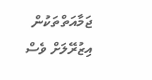ޖަމާއަތްތަކުން އިޒުރޭލަށް ވެސް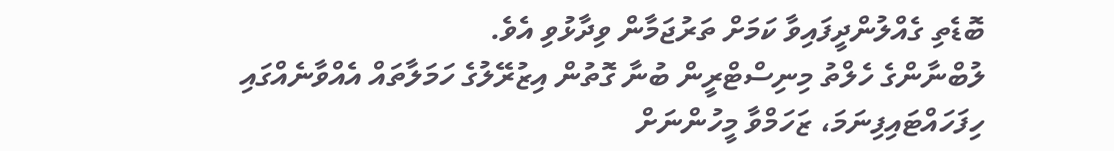ބޮޑެތި ގެއްލުންދީފައިވާ ކަމަށް ތަރުޖަމާން ވިދާޅުވި އެވެ.
ލުބްނާންގެ ހެލްތު މިނިސްޓްރީން ބުނާ ގޮތުން އިޒުރޭލުގެ ހަމަލާތައް އެއްވާނެއްގައި ހިފަހައްޓައިފިނަމަ، ޒަހަމްވާ މީހުންނަށް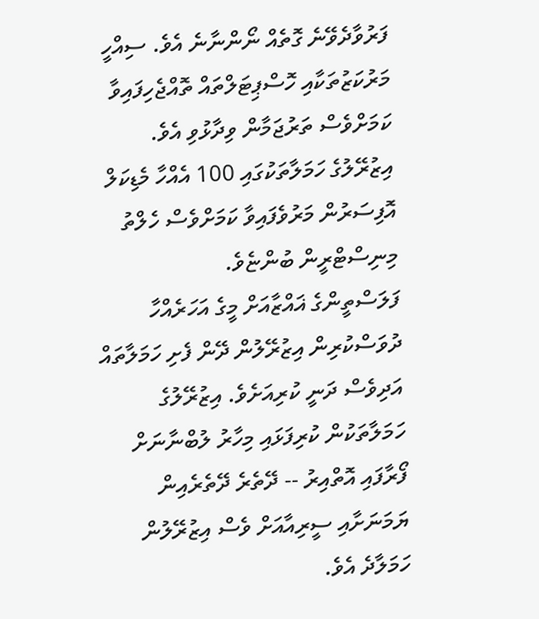ފަރުވާދެވޭނެ ގޮތެއް ނޯންނާނެ އެވެ. ސިއްހީ މަރުކަޒުތަކާއި ހޮސްޕިޓަލްތައް ތޮއްޖެހިފައިވާ ކަމަށްވެސް ތަރުޖަމާން ވިދާޅުވި އެވެ.
އިޒުރޭލުގެ ހަމަލާތަކުގައި 100 އެއްހާ މެޑިކަލް އޮފިސަރުން މަރުވެފައިވާ ކަމަށްވެސް ހެލްތު މިނިސްޓްރީން ބުންޏެވެ.
ފަލަސްތީންގެ ޣައްޒާއަށް މީގެ އަހަރެއްހާ ދުވަސްކުރިން އިޒުރޭލުން ދޭން ފެށި ހަމަލާތައް އަދިވެސް ދަނީ ކުރިއަށެވެ. އިޒުރޭލުގެ ހަމަލާތަކުން ކުރިފަޅައި މިހާރު ލުބްނާނަށް ފޯރާފައި އޮތްއިރު -- ދޭތެރެ ދޭތެރެއިން ޔަމަނަށާއި ސީރިއާއަށް ވެސް އިޒުރޭލުން ހަމަލާދެ އެވެ.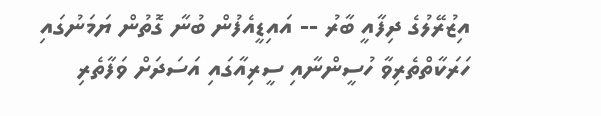އިޒުރޭލުގެ ދިފާއީ ބާރު -- އައިޑީއެފުން ބުނާ ގޮތުން ޔަމަނުގައި ހަރަކާތްތެރިވާ ހުސީންނާއި ސީރިއާގައި އަސަދަށް ވަފާތެރި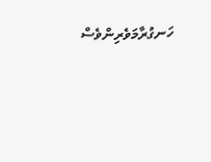ހަނގުރާމަވެރިންވެސް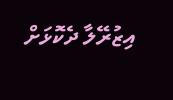އިޒުރޭލާ ދެކޮޅަށް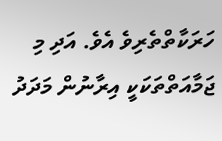ހަރަކާތްތެރިވެ އެވެ. އަދި މި ޖަމާއަތްތަކަކީ އިރާނުން މަދަދު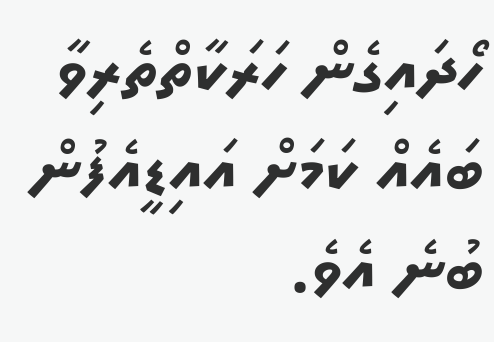ހޯދައިގެން ހަރަކާތްތެރިވާ ބައެއް ކަމަށް އައިޑީއެފުން ބުނެ އެވެ.